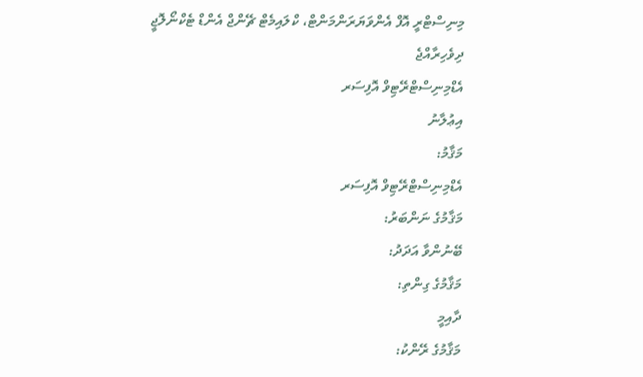މިނިސްޓްރީ އޮފް އެންވަޔަރަންމަންޓް، ކްލައިމެޓް ޗޭންޖް އެންޑް ޓެކްނޯލޮޖީ
ދިވެހިރާއްޖެ
އެޑްމިނިސްޓްރޭޓިވް އޮފިސަރ
އިޢުލާނު
މަޤާމު:
އެޑްމިނިސްޓްރޭޓިވް އޮފިސަރ
މަޤާމުގެ ނަންބަރު:
ބޭނުންވާ އަދަދު:
މަޤާމުގެ ގިންތި:
ދާއިމީ
މަޤާމުގެ ރޭންކު: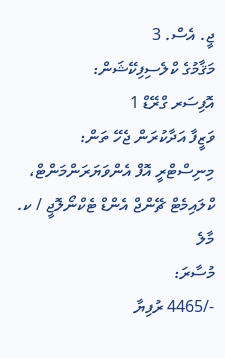ޖީ. އެސް. 3
މަޤާމުގެ ކްލެސިފިކޭޝަން:
އޮފިސަރ ގްރޭޑް 1
ވަޒީފާ އަދާކުރަން ޖެހޭ ތަން:
މިނިސްޓްރީ އޮފް އެންވަޔަރަންމަންޓް، ކްލައިމެޓް ޗޭންޖް އެންޑް ޓެކްނޯލޮޖީ / ކ. މާލެ
މުސާރަ:
-/4465 ރުފިޔާ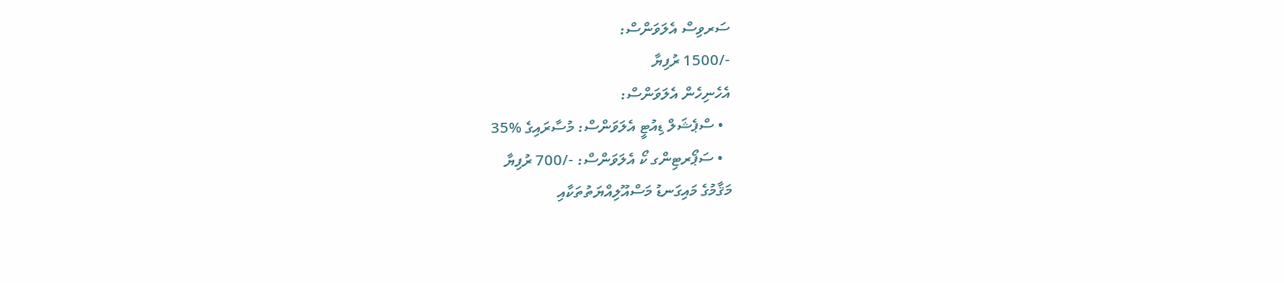ސަރވިސް އެލަވަންސް:
-/1500 ރުފިޔާ
އެހެނިހެން އެލަވަންސް:
  • ސްޕެޝަލް ޑިއުޓީ އެލަވަންސް: މުސާރައިގެ %35
  • ސަޕޯރޓިންގ ކޯ އެލަވަންސް: -/700 ރުފިޔާ
މަޤާމުގެ މައިގަނޑު މަސްއޫލިއްޔަތުތަކާއި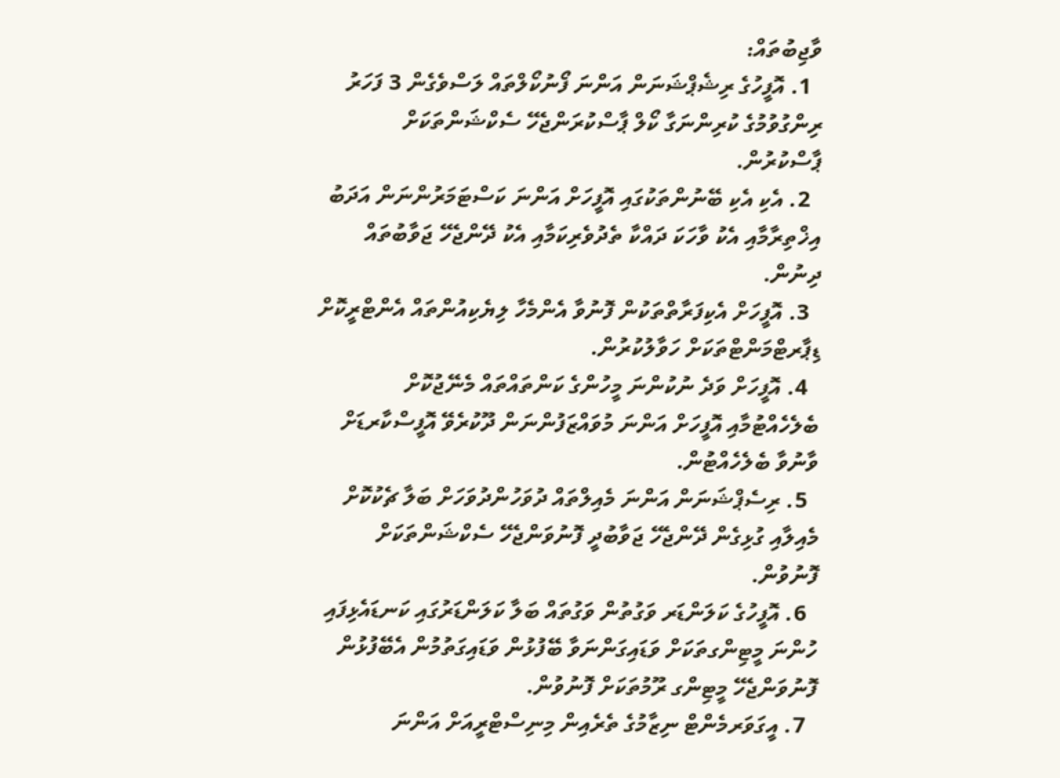ވާޖިބުތައް:
  1. އޮފީހުގެ ރިޝެޕްޝަނަން އަންނަ ފޯނުކޯލްތައް ލަސްވެގެން 3 ފަހަރު ރިންގުވުމުގެ ކުރިންނަގާ ކޯލް ޕާސްކުރަންޖެހޭ ސެކްޝަންތަކަށް ޕާސްކުރުން.
  2. އެކި އެކި ބޭނުންތަކުގައި އޮފީހަށް އަންނަ ކަސްޓަމަރުންނަން އަދަބު އިޚްތިރާމާއި އެކު ވާހަކަ ދައްކާ ތެދުވެރިކަމާއި އެކު ދޭންޖެހޭ ޖަވާބުތައް ދިނުން.
  3. އޮފީހަށް އެކިފަރާތްތަކުން ފޮނުވާ އެންމެހާ ލިޔެކިއުންތައް އެންޓްރީކޮށް ޑިޕާރޓްމަންޓްތަކަށް ހަވާލުކުރުން.
  4. އޮފީހަށް ވަދެ ނުކުންނަ މީހުންގެ ކަންތައްތައް މެނޭޖުކޮށް ބެލެހެއްޓުމާއި އޮފީހަށް އަންނަ މުވައްޒަފުންނަން ދޫކުރެވޭ އޮފީސްކާރޑަށް ވާނުވާ ބެލެހެއްޓުން.
  5. ރިސެޕްޝަނަން އަންނަ މެއިލްތައް ދުވަހުންދުވަހަށް ބަލާ ޗެކުކޮށް މެއިލާއި ގުޅިގެން ދޭންޖެހޭ ޖަވާބުދީ ފޮނުވަންޖެހޭ ސެކްޝަންތަކަށް ފޮނުވުން.
  6. އޮފީހުގެ ކަލަންޑަރ ވަގުތުން ވަގުތައް ބަލާ ކަލަންޑަރުގައި ކަނޑައެޅިފައި ހުންނަ މީޓިންގތަކަށް ވަޑައިގަންނަވާ ބޭފުޅުން ވަޑައިގަތުމުން އެބޭފުޅުން ފޮނުވަންޖެހޭ މީޓިންގ ރޫމުތަކަށް ފޮނުވުން.
  7. އީގަވަރމެންޓް ނިޒާމުގެ ތެރެއިން މިނިސްޓްރީއަށް އަންނަ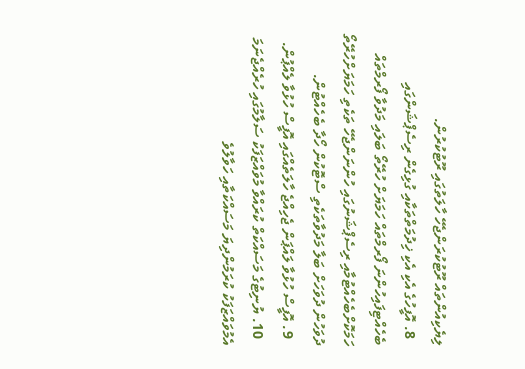ލިޔެކިއުންތައް ރޫޓުކުރަންޖެހޭ ހާލަތުގައި ރޫޓުކުރުން.
  8. އޮފީހުގެ އެކި އެކި ޚިދުމަތްތަކާއި ގުޅިގެން ރިސެޕްޝަންގައި ބެހެއްޓިފައިހުންނަ ފޯރމްތައް ހަމަޔަށް ހުރޭތޯ ބަލައި މަދުވާ ފޯރމްތައް ހަމަކޮށްބެހެއްޓުމާއި ރިސެޕްޝަނުގައި ހުންނަންޖެހޭ ތަކެތި ހަމަޔަށްހުރޭތޯ ދުވަހުން ދުވަހަށް ބަލާ މަދުވާތަކެތި ސްޓޮކުން ހޯދާ ބެހެއްޓުން.
  9. އޮފީސް ހުޅުވާ ލައްޕަން ޖެހިއްޖެ ހާލަތެއްގައި އޮފީސް ހުޅުވާ ލެއްޕުން.
  10. ޔުނިޓުގެ މަސައްކަތް ކުރައްވާ މުވައްޒަފަކު ސަލާމުގައި ހުރެއްޖެނަމަ އެމުވައްޒަފަކު ކުރަމުންދިޔަ މަސައްކަތާއި ހަވާލުވެ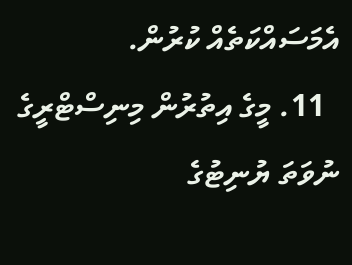އެމަސައްކަތެއް ކުރުން.
  11. މީގެ އިތުރުން މިނިސްޓްރީގެ ނުވަތަ ޔުނިޓުގެ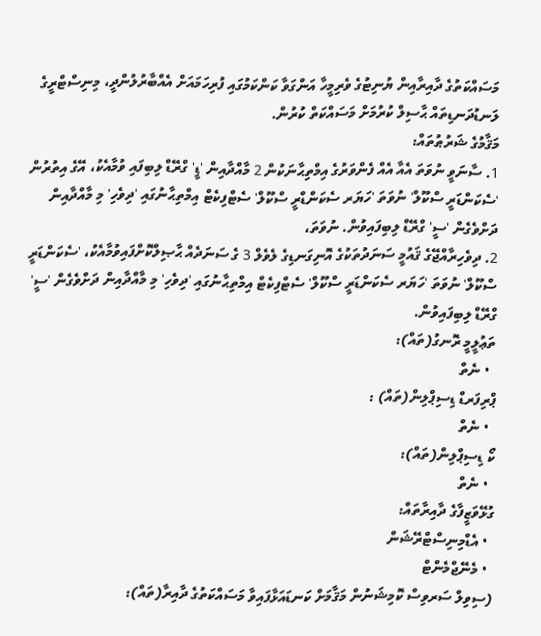މަސައްކަތުގެ ދާއިރާއިން ޔުނިޓުގެ ވެރިމީހާ އަންގަވާ ކަންކަމުގައި ފުރިހަމައަށް އެއްބާރުލުންދީ، މިނިސްޓްރީގެ ލަނޑުދަނޑިތައް ޙާސިލް ކުރުމަށް މަސައްކަތް ކުރުން.
މަޤާމުގެ ޝަރުޠުތައް:
1. ސާނަވީ ނުވަތަ އެއާ އެއް ފެންވަރުގެ އިމްތިޙާނަކުން 2 މާއްދާއިން 'ޑީ' ގްރޭޑް ލިބިފައި ވުމާއެކު، އޭގެ އިތުރުން 'ސެކަންޑަރީ ސްކޫލް' ނުވަތަ 'ހަޔަރ ސެކަންޑްރީ ސްކޫލް' ސެޓްފިކެޓް އިމްތިޙާނުގައި 'ދިވެހި' މި މާއްދާއިން ދަށްވެގެން 'ސީ' ގްރޭޑް ލިބިފައިވުން. ނުވަތަ،
2. ދިވެހިރާއްޖޭގެ ޤައުމީ ސަނަދުތަކުގެ އޮނިގަނޑިގެ ލެވެލް 3 ގެ ސަނަދެއް ޙާޞިލްކޮށްފައިވުމާއެކު، 'ސެކަންޑަރީ ސްކޫލް' ނުވަތަ 'ހަޔަރ ސެކަންޑަރީ ސްކޫލް' ސެޓްފިކެޓް އިމްތިޙާނުގައި 'ދިވެހި' މި މާއްދާއިން ދަށްވެގެން 'ސީ' ގްރޭޑް ލިބިފައިވުން.
ތަޢުލީމީ ރޮނގު(ތައް):
  • ނެތް
ޕްރިފަރޑް ޑިސިޕްލިން(ތައް) :
  • ނެތް
ކޯ ޑިސިޕްލިން(ތައް):
  • ނެތް
ގުޅޭވަޒީފާގެ ދާއިރާތައް:
  • އެޑްމިނިސްޓްރޭޝަން
  • މެނޭޖްމެންޓް
(ސިވިލް ސަރވިސް ކޮމިޝަނުން މަޤާމަށް ކަނޑައަޅާފައިވާ މަސައްކަތުގެ ދާއިރާ(ތައް):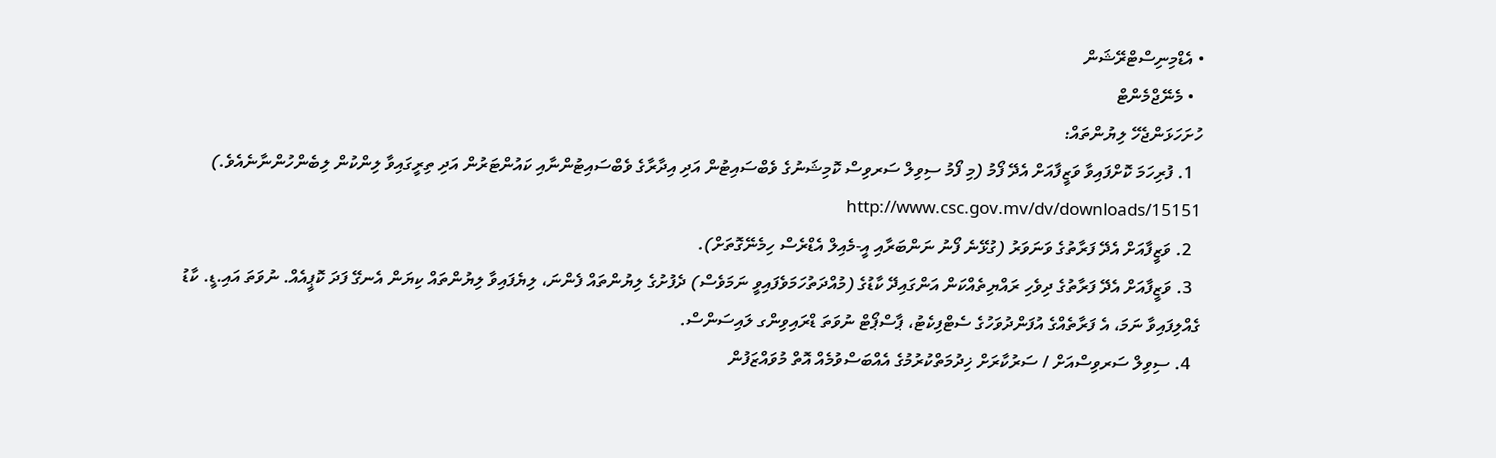• އެޑްމިނިސްޓްރޭޝަން
  • މެނޭޖްމެންޓް
ހުށަހަޅަންޖެހޭ ލިޔުންތައް:
  1. ފުރިހަމަ ކޮށްފައިވާ ވަޒީފާއަށް އެދޭ ފޯމު (މި ފޯމު ސިވިލް ސަރވިސް ކޮމިޝަނުގެ ވެބްސައިޓުން އަދި އިދާރާގެ ވެބްސައިޓުންނާއި ކައުންޓަރުން އަދި ތިރީގައިވާ ލިންކުން ލިބެންހުންނާނެއެވެ.) http://www.csc.gov.mv/dv/downloads/15151
  2. ވަޒީފާއަށް އެދޭ ފަރާތުގެ ވަނަވަރު (ގުޅޭނެ ފޯނު ނަންބަރާއި އީ-މެއިލް އެޑްރެސް ހިމެނޭގޮތަށް).
  3. ވަޒީފާއަށް އެދޭ ފަރާތުގެ ދިވެހި ރައްޔިތެއްކަން އަންގައިދޭ ކާޑުގެ (މުއްދަތުހަމަވެފައިވީ ނަމަވެސް) ދެފުށުގެ ލިޔުންތައް ފެންނަ، ލިޔެފައިވާ ލިޔުންތައް ކިޔަން އެނގޭ ފަދަ ކޮޕީއެއް. ނުވަތަ އައި.ޑީ. ކާޑު ގެއްލިފައިވާ ނަމަ، އެ ފަރާތެއްގެ އުފަންދުވަހުގެ ސެޓްފިކެޓު، ޕާސްޕޯޓް ނުވަތަ ޑްރައިވިންގ ލައިސަންސް.
  4. ސިވިލް ސަރވިސްއަށް / ސަރުކާރަށް ޚިދުމަތްކުރުމުގެ އެއްބަސްވުމެއް އޮތް މުވައްޒަފުން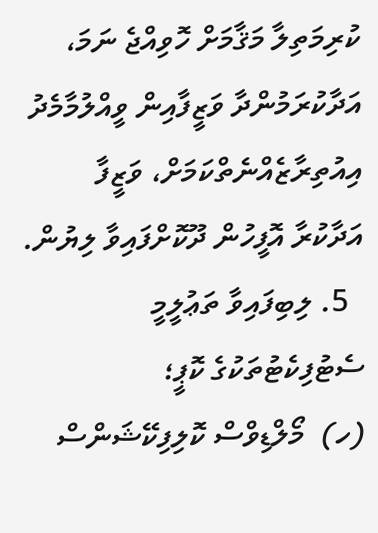ކުރިމަތިލާ މަޤާމަށް ހޮވިއްޖެ ނަމަ، އަދާކުރަމުންދާ ވަޒީފާއިން ވީއްލުމާމެދު އިއުތިރާޒެއްނެތްކަމަށް، ވަޒީފާ އަދާކުރާ އޮފީހުން ދޫކޮށްފައިވާ ލިޔުން.
  5. ލިބިފައިވާ ތަޢުލީމީ ސެޓުފިކެޓުތަކުގެ ކޮޕީ؛
(ހ)  މޯލްޑިވްސް ކޮލިފިކޭޝަންސް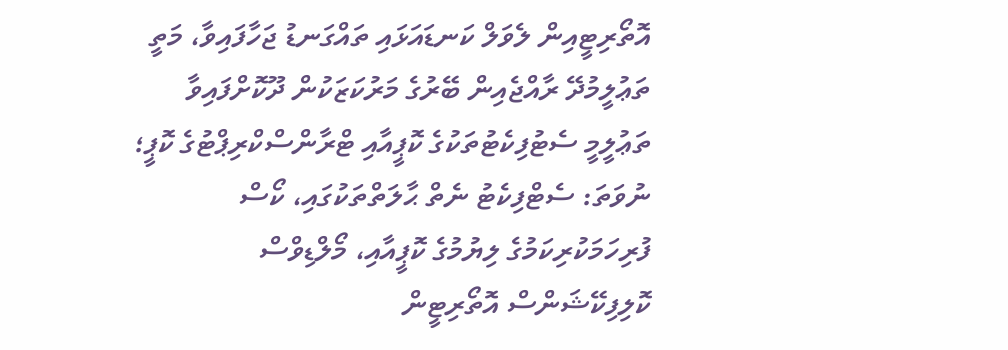އޮތޯރިޓީއިން ލެވަލް ކަނޑައަޅައި ތައްގަނޑު ޖަހާފައިވާ، މަތީ ތަޢުލީމުދޭ ރާއްޖެއިން ބޭރުގެ މަރުކަޒަކުން ދޫކޮށްފައިވާ ތަޢުލީމީ ސެޓުފިކެޓުތަކުގެ ކޮޕީއާއި ޓްރާންސްކްރިޕްޓުގެ ކޮޕީ؛ ނުވަތަ: ސެޓްފިކެޓު ނެތް ޙާލަތްތަކުގައި، ކޯސް ފުރިހަމަކުރިކަމުގެ ލިޔުމުގެ ކޮޕީއާއި، މޯލްޑިވްސް ކޮލިފިކޭޝަންސް އޮތޯރިޓީން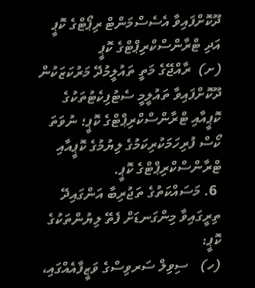ދޫކޮށްފައިވާ އެސެސްމަންޓް ރިޕޯޓްގެ ކޮޕީ އަދި ޓްރާންސްކްރިޕްޓްގެ ކޮޕީ
(ށ)  ރާއްޖޭގެ މަތީ ތައުލީމުދޭ މަރުކަޒަކުން ދޫކޮށްފައިވާ ތައުލީމީ ސެޓުފިކެޓުތަކުގެ ކޮޕީއާއި ޓްރާންސްކްރިޕްޓްގެ ކޮޕީ؛ ނުވަތަ ކޯސް ފުރިހަމަކުރިކަމުގެ ލިޔުމުގެ ކޮޕީއާއި ޓްރާންސްކްރިޕްޓްގެ ކޮޕީ.
 6. މަސައްކަތުގެ ތަޖުރިބާ އަންގައިދޭ ތިރީގައިވާ މިންގަނޑަށް ފެތޭ ލިޔުންތަކުގެ ކޮޕީ:
(ހ)   ސިވިލް ސަރވިސްގެ ވަޒީފާއެއްގައި،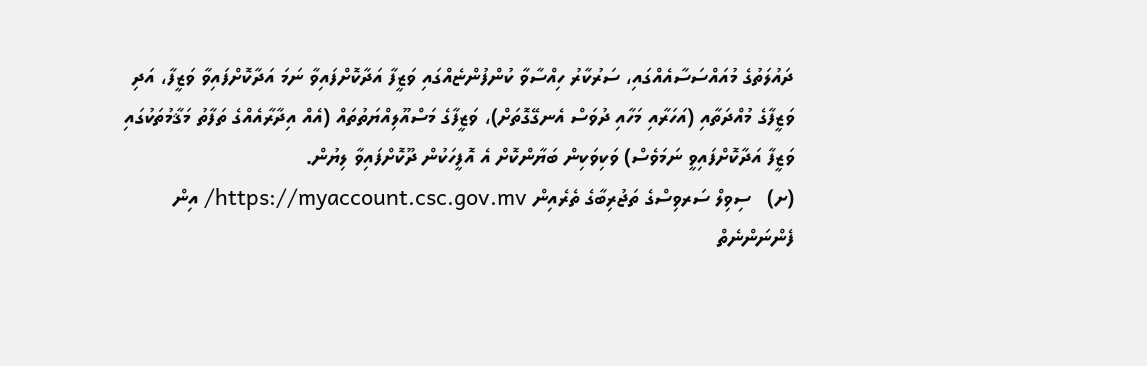ދައުލަތުގެ މުއައްސަސާއެއްގައި، ސަރުކާރު ހިއްސާވާ ކުންފުންޏެއްގައި ވަޒީފާ އަދާކޮށްފައިވާ ނަމަ އަދާކޮށްފައިވާ ވަޒީފާ، އަދި ވަޒީފާގެ މުއްދަތާއި (އަހަރާއި މަހާއި ދުވަސް އެނގޭގޮތަށް)، ވަޒީފާގެ މަސްއޫލިއްޔަތުތައް (އެއް އިދާރާއެއްގެ ތަފާތު މަޤާމުތަކުގައި ވަޒީފާ އަދާކޮށްފައިވީ ނަމަވެސް) ވަކިވަކިން ބަޔާންކޮށް އެ އޮފީހަކުން ދޫކޮށްފައިވާ ލިޔުން.
(ށ)   ސިވިލް ސަރވިސްގެ ތަޖުރިބާގެ ތެރެއިން https://myaccount.csc.gov.mv/ އިން ފެންނަންނެތް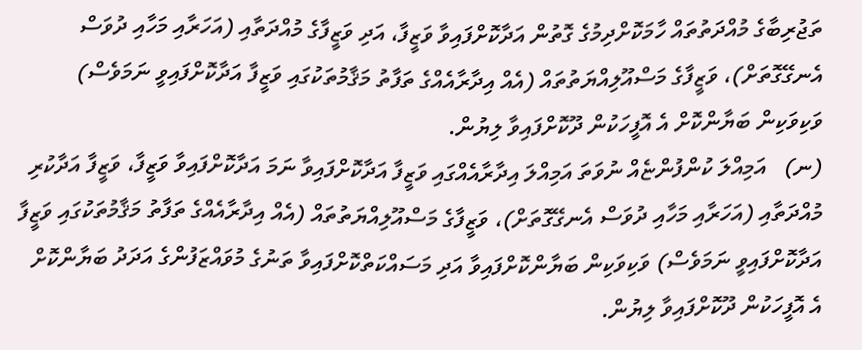ތަޖުރިބާގެ މުއްދަތުތައް ހާމަކޮށްދިމުގެ ގޮތުން އަދާކޮށްފައިވާ ވަޒީފާ، އަދި ވަޒީފާގެ މުއްދަތާއި (އަހަރާއި މަހާއި ދުވަސް އެނގޭގޮތަށް)، ވަޒީފާގެ މަސްއޫލިއްޔަތުތައް (އެއް އިދާރާއެއްގެ ތަފާތު މަޤާމުތަކުގައި ވަޒީފާ އަދާކޮށްފައިވީ ނަމަވެސް) ވަކިވަކިން ބަޔާންކޮށް އެ އޮފީހަކުން ދޫކޮށްފައިވާ ލިޔުން.
(ނ)   އަމިއްލަ ކުންފުންޏެއް ނުވަތަ އަމިއްލަ އިދާރާއެއްގައި ވަޒީފާ އަދާކޮށްފައިވާ ނަމަ އަދާކޮށްފައިވާ ވަޒީފާ، ވަޒީފާ އަދާކުރި މުއްދަތާއި (އަހަރާއި މަހާއި ދުވަސް އެނގޭގޮތަށް)، ވަޒީފާގެ މަސްއޫލިއްޔަތުތައް (އެއް އިދާރާއެއްގެ ތަފާތު މަޤާމުތަކުގައި ވަޒީފާ އަދާކޮށްފައިވީ ނަމަވެސް) ވަކިވަކިން ބަޔާންކޮށްފައިވާ އަދި މަސައްކަތްކޮށްފައިވާ ތަނުގެ މުވައްޒަފުންގެ އަދަދު ބަޔާންކޮށް އެ އޮފީހަކުން ދޫކޮށްފައިވާ ލިޔުން.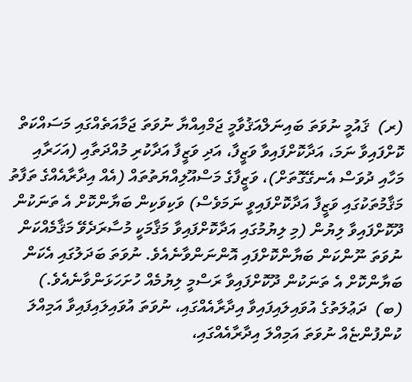(ރ)  ޤައުމީ ނުވަތަ ބައިނަލްއަޤުވާމީ ޖަމްއިއްޔާ ނުވަތަ ޖަމާއަތެއްގައި މަސައްކަތް ކޮށްފައިވާ ނަމަ، އަދާކޮށްފައިވާ ވަޒީފާ، އަދި ވަޒީފާ އަދާކުރި މުއްދަތާއި (އަހަރާއި މަހާއި ދުވަސް އެނގޭގޮތަށް)، ވަޒީފާގެ މަސްއޫލިއްޔަތުތައް (އެއް އިދާރާއެއްގެ ތަފާތު މަޤާމުތަކުގައި ވަޒީފާ އަދާކޮށްފައިވީ ނަމަވެސް) ވަކިވަކިން ބަޔާންކޮށް އެ ތަނަކުން ދޫކޮށްފައިވާ ލިޔުން (މި ލިޔުމުގައި އަދާކޮށްފައިވާ މަޤާމަކީ މުސާރަދެވޭ މަޤާމެއްކަން ނުވަތަ ނޫންކަން ބަޔާންކޮށްފައި އޮންނަންވާނެއެވެ. ނުވަތަ ބަދަލުގައި އެކަން ބަޔާންކޮށް އެ ތަނަކުން ދޫކޮށްފައިވާ ރަސްމީ ލިޔުމެއް ހުށަހަޅަންވާނެއެވެ.)
(ބ)  ދަޢުލަތުގެ އުވައިލައިފައިވާ އިދާރާއެއްގައި، ނުވަތަ އުވައިލައިފައިވާ އަމިއްލަ ކުންފުންޏެއް ނުވަތަ އަމިއްލަ އިދާރާއެއްގައި،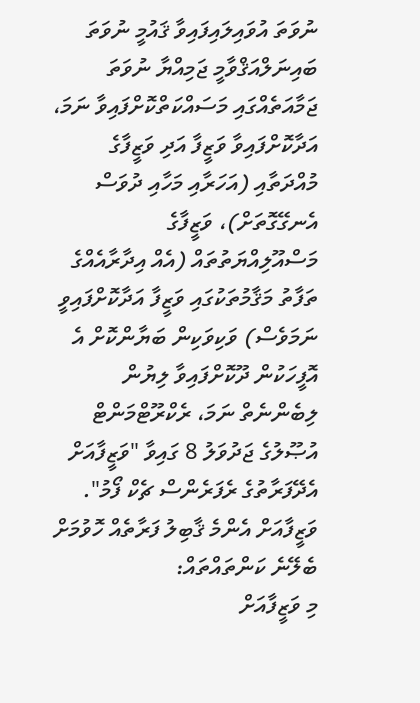ނުވަތަ އުވައިލައިފައިވާ ޤައުމީ ނުވަތަ ބައިނަލްއަޤްވާމީ ޖަމިއްޔާ ނުވަތަ ޖަމާއަތެއްގައި މަސައްކަތްކޮށްފައިވާ ނަމަ، އަދާކޮށްފައިވާ ވަޒީފާ އަދި ވަޒީފާގެ މުއްދަތާއި (އަހަރާއި މަހާއި ދުވަސް އެނގޭގޮތަށް)، ވަޒީފާގެ މަސްއޫލިއްޔަތުތައް (އެއް އިދާރާއެއްގެ ތަފާތު މަޤާމުތަކުގައި ވަޒީފާ އަދާކޮށްފައިވީ ނަމަވެސް) ވަކިވަކިން ބަޔާންކޮށް އެ އޮފީހަކުން ދޫކޮށްފައިވާ ލިޔުން ލިބެންނެތް ނަމަ، ރެކްރޫޓްމަންޓް އުޞޫލުގެ ޖަދުވަލު 8 ގައިވާ "ވަޒީފާއަށް އެދޭފަރާތުގެ ރެފަރެންސް ޗެކް ފޯމު".
ވަޒީފާއަށް އެންމެ ޤާބިލު ފަރާތެއް ހޮވުމަށް ބެލޭނެ ކަންތައްތައް:
މި ވަޒީފާއަށް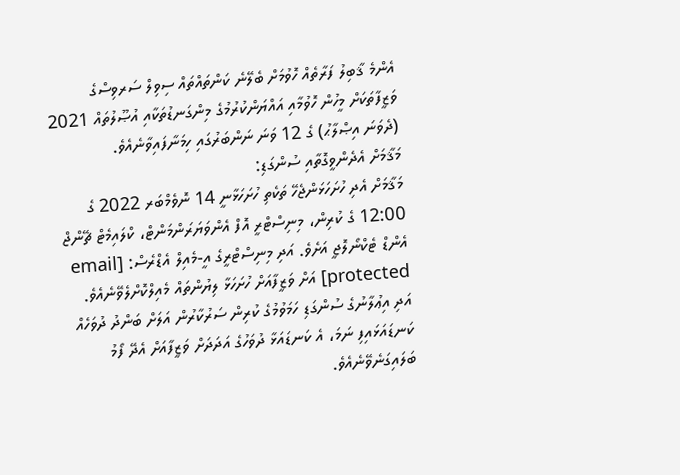އެންމެ ޤާބިލު ފަރާތެއް ހޮވުމަށް ބެލޭނެ ކަންތައްތައް ސިވިލް ސަރވިސްގެ ވަޒީފާތަކަށް މީހުން ހޮވުމާއި އައްޔަންކުރުމުގެ މިންގަނޑުތަކާއި އުޞޫލުތައް 2021 (ދެވަނަ އިޞްލާޙު) ގެ 12 ވަނަ ނަންބަރުގައި ހިމަނާފައިވާނެއެވެ.
މަޤާމަށް އެދެންވީގޮތާއި ސުންގަޑި:
މަޤާމަށް އެދި ހުށަހަޅަންޖެހޭ ތަކެތި ހުށަހަޅާނީ 14 ނޮވެމްބަރ 2022 ގެ 12:00 ގެ ކުރިން، މިނިސްޓްރީ އޮފް އެންވަޔަރަންމަންޓް، ކްލައިމެޓް ޗޭންޖް އެންޑް ޓެކްނޯލޮޖީ އަށެވެ. އަދި މިނިސްޓްރީގެ އީ-މެއިލް އެޑްރެސް: [email protected] އަށް ވަޒީފާއަށް ހުށަހަޅާ ލިޔުންތައް މެއިލްކޮށްލެވޭނެއެވެ.
އަދި އިޢުލާނުގެ ސުންގަޑި ހަމަވުމުގެ ކުރިން ސަރުކާރުން އަލަށް ބަންދު ދުވަހެއް ކަނޑައަޅައިފި ނަމަ، އެ ކަނޑައަޅާ ދުވަހުގެ އަދަދަށް ވަޒީފާއަށް އެދޭ ފޯމު ބަލައިގަނެވޭނެއެވެ.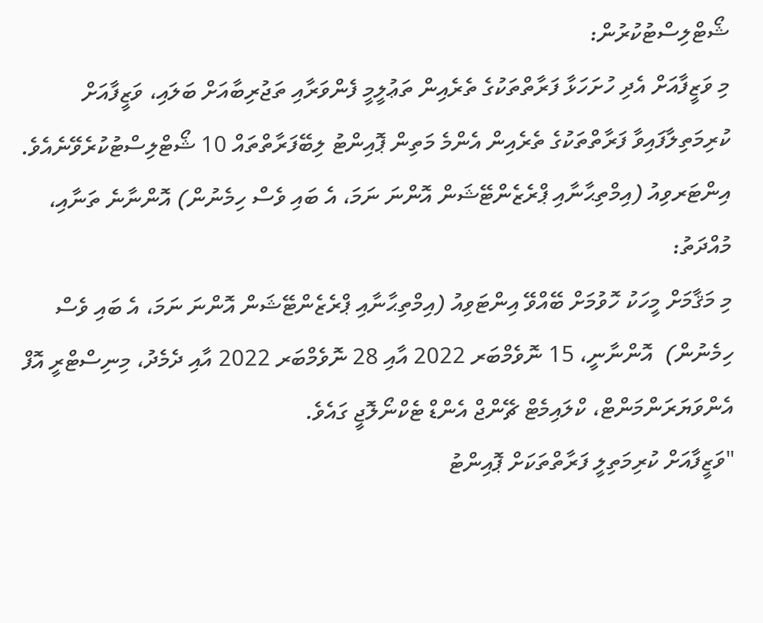ޝޯޓްލިސްޓުކުރުން:
މި ވަޒީފާއަށް އެދި ހުށަހަޅާ ފަރާތްތަކުގެ ތެރެއިން ތަޢުލީމީ ފެންވަރާއި ތަޖުރިބާއަށް ބަލައި، ވަޒީފާއަށް ކުރިމަތިލާފައިވާ ފަރާތްތަކުގެ ތެރެއިން އެންމެ މަތިން ޕޮއިންޓު ލިބޭފަރާތްތައް 10 ޝޯޓްލިސްޓުކުރެވޭނެއެވެ.
އިންޓަރވިއު (އިމްތިޙާނާއި ޕްރެޒެންޓޭޝަން އޮންނަ ނަމަ، އެ ބައި ވެސް ހިމެނުން) އޮންނާނެ ތަނާއި، މުއްދަތު:
މި މަޤާމަށް މީހަކު ހޮވުމަށް ބޭއްވޭ އިންޓަވިއު (އިމްތިޙާނާއި ޕްރެޒެންޓޭޝަން އޮންނަ ނަމަ، އެ ބައި ވެސް ހިމެނުން)  އޮންނާނީ، 15 ނޮވެމްބަރ 2022 އާއި 28 ނޮވެމްބަރ 2022 އާއި ދެމެދު، މިނިސްޓްރީ އޮފް އެންވަޔަރަންމަންޓް، ކްލައިމެޓް ޗޭންޖް އެންޑް ޓެކްނޯލޮޖީ ގައެވެ.
"ވަޒީފާއަށް ކުރިމަތިލީ ފަރާތްތަކަށް ޕޮއިންޓު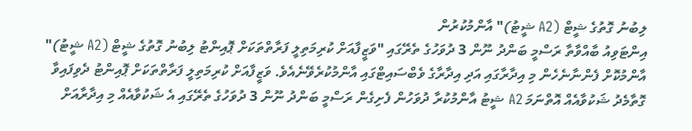ލިބުނު ގޮތުގެ ޝީޓް (A2 ޝީޓު)" އާންމުކުރުން
އިންޓަވިއު ބާއްވާތާ ރަސްމީ ބަންދު ނޫން 3 ދުވަހުގެ ތެރޭގައި "ވަޒީފާއަށް ކުރިމަތިލީ ފަރާތްތަކަށް ޕޮއިންޓު ލިބުނު ގޮތުގެ ޝީޓް (A2 ޝީޓު)" އާންމުކޮށް ފެންނާނެހެން މި އިދާރާގައި އަދި އިދާރާގެ ވެބްސައިޓްގައި އާންމުކުރެވޭނެއެވެ. ވަޒީފާއަށް ކުރިމަތިލީ ފަރާތްތަކަށް ޕޮއިންޓު ދެވިފައިވާ ގޮތާމެދު ޝަކުވާއެއް އޮތްނަމަ A2 ޝީޓު އާންމުކުރާ ދުވަހުން ފެށިގެން ރަސްމީ ބަންދު ނޫން 3 ދުވަހުގެ ތެރޭގައި އެ ޝަކުވާއެއް މި އިދާރާއަށް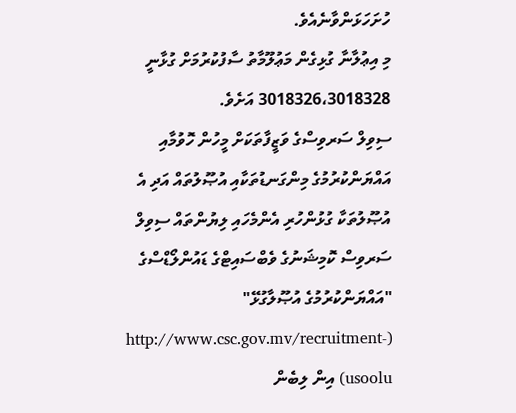ހުށަހަޅަންވާނެއެވެ.
މި އިޢުލާނާ ގުޅިގެން މަޢުލޫމާތު ސާފުކުރުމަށް ގުޅާނީ 3018326،3018328 އަށެވެ.
ސިވިލް ސަރވިސްގެ ވަޒީފާތަކަށް މީހުން ހޮވުމާއި އައްޔަންކުރުމުގެ މިންގަނޑުތަކާއި އުޞޫލުތައް އަދި އެ އުޞޫލުތަކާ ގުޅުންހުރި އެންމެހައި ލިޔުންތައް ސިވިލް ސަރވިސް ކޮމިޝަނުގެ ވެބްސައިޓްގެ ޑައުންލޯޑްސްގެ "އައްޔަންކުރުމުގެ އުޞޫލާގުޅޭ" (http://www.csc.gov.mv/recruitment-usoolu) އިން ލިބެން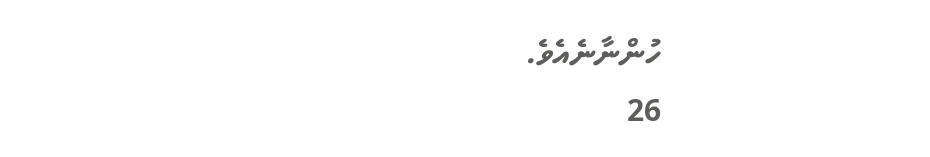ހުންނާނެއެވެ.
26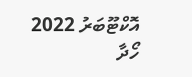އޮކްޓޫބަރު 2022
ހޯދާ